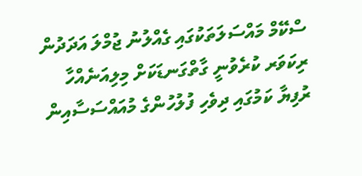ސްކޭމް މައްސަލަތަކުގައި ގެއްލުނު ޖުމްލަ އަދަދުން ރިކަވަރ ކުރެވުނީ ގާތްގަނޑަކަށް މިލިއަނެއްހާ ރުފިޔާ ކަމުގައި ދިވެހި ފުލުހުންގެ މުއައްސަސާއިން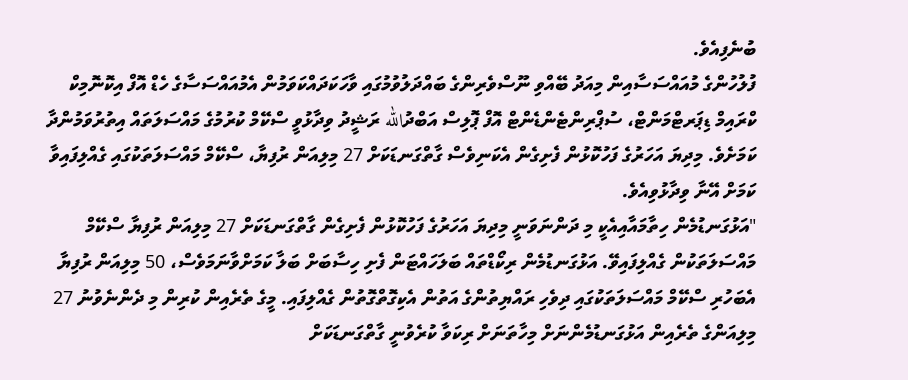ބުނެފިއެވެ.
ފުލުހުންގެ މުއައްސަސާއިން މިއަދު ބޭއްވި ނޫސްވެރިންގެ ބައްދަލުވުމުގައި ވާހަކަދައްކަވަމުން އެމުއައްސަސާގެ ހެޑް އޮފް އިކޮނޮމިކް ކްރައިމް ޑިޕަރޓްމަންޓް، ސުޕްރިންޓެންޑެންޓް އޮފް ޕޮލިސް އަބްދުالله ރަޝީދު ވިދާޅުވީ ސްކޭމް ކުރުމުގެ މައްސަލަތައް އިތުރުވަމުންދާ ކަމަށެވެ. މިދިޔަ އަހަރުގެ ފަހުކޮޅުން ފެށިގެން އެކަނިވެސް ގާތްގަނޑަކަށް 27 މިލިއަން ރުފިޔާ، ސްކޭމް މައްސަލަތަކުގައި ގެއްލިފައިވާ ކަމަށް އޭނާ ވިދާޅުވިއެވެ.
"އަޅުގަނޑުމެން ހިތާމައާއިއެކީ މި ދަންނަވަނީ މިދިޔަ އަހަރުގެ ފަހުކޮޅުން ފެށިގެން ގާތްގަނޑަކަށް 27 މިލިއަން ރުފިޔާ ސްކޭމް މައްސަލަތަކުން ގެއްލިފައިވޭ. އަޅުގަނޑުމެން ރިކޯޑްތައް ބަލަހައްޓަން ފެށި ހިސާބަށް ބަލާ ކަމަށްވާނަމަވެސް، 50 މިލިއަން ރުފިޔާ އެބަހުރި ސްކޭމް މައްސަލަތަކުގައި ދިވެހި ރައްޔިތުންގެ އަތުން އެކިގޮތްގޮތުން ގެއްލިފައި. މީގެ ތެރެއިން ކުރިން މި ދެންނެވުނު 27 މިލިއަންގެ ތެރެއިން އަޅުގަނޑުމެންނަށް މިހާތަނަށް ރިކަވާ ކުރެވުނީ ގާތްގަނޑަކަށް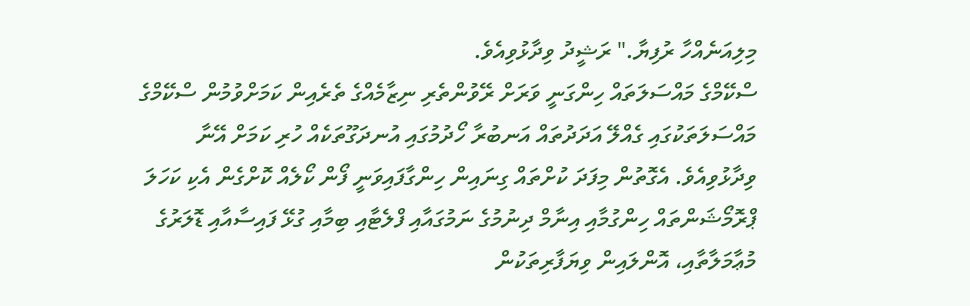މިލިއަނެއްހާ ރުފިޔާ." ރަޝީދު ވިދާޅުވިއެވެ.
ސްކޭމްގެ މައްސަލަތައް ހިންގަނީ ވަރަށް ރޭވުންތެރި ނިޒާމެއްގެ ތެރެއިން ކަމަށްވުމުން ސްކޭމްގެ މައްސަލަތަކުގައި ގެއްލޭ އަދަދުތައް އަނބުރާ ހޯދުމުގައި އުނދަގޫތަކެއް ހުރި ކަމަށް އޭނާ ވިދާޅުވިއެވެ. އެގޮތުން މިފަދަ ކުށްތައް ގިނައިން ހިންގާފައިވަނީ ފޯން ކޯލެއް ކޮށްގެން އެކި ކަހަލަ ޕްރޮމޯޝަންތައް ހިންގުމާއި އިނާމް ދިނުމުގެ ނަމުގައާއި ފްލެޓާއި ބިމާއި ގުޅޭ ފައިސާއާއި ޑޮލަރުގެ މުޢާމަލާތާއި، އޮންލައިން ވިޔަފާރިތަކުން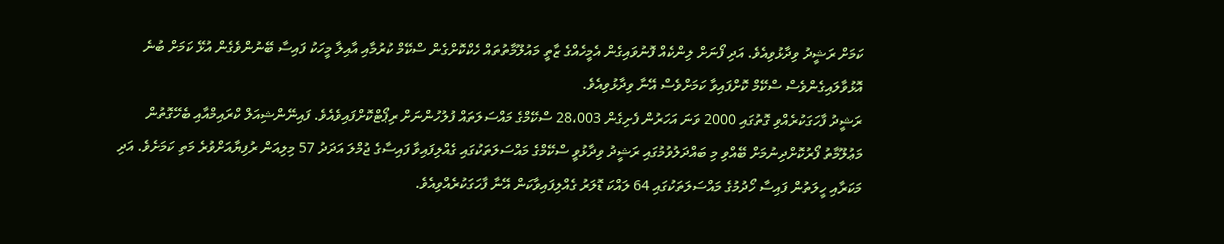ކަމަށް ރަޝީދު ވިދާޅުވިއެވެ. އަދި ފޯނަށް ލިންކެއް ފޮނުވައިގެން އެމީހެއްގެ ޒާތީ މައުލޫމާތުތައް ހެކްކޮށްގެން ސްކޭމް ކުރުމާއި އާއިލާ މީހަކު ފައިސާ ބޭނުންވެގެން އުޅޭ ކަމަށް ބުނެ އޮޅުވާލައިގެންވެސް ސްކޭމް ކޮށްފައިވާ ކަމަށްވެސް އޭނާ ވިދާޅުވިއެވެ.
ރަޝީދު ފާހަގަކުރެއްވި ގޮތުގައި 2000 ވަނަ އަހަރުން ފެށިގެން 28،003 ސްކޭމްގެ މައްސަލަތައް ފުލުހުންނަށް ރިޕޯޓްކޮށްފައިވެއެވެ. ފައިނޭންޝިއަލް ކްރައިމްއާއި ބެހޭގޮތުން މަޢުލޫމާތު ފޯރުކޮށްދިނުމަށް ބޭއްވި މި ބައްދަލުވުމުގައި ރަޝީދު ވިދާޅުވީ ސްކޭމްގެ މައްސަލަތަކުގައި ގެއްލިފައިވާ ފައިސާގެ ޖުމްލަ އަދަދު 57 މިލިއަން ރުފިޔާއަށްވުރެ މަތި ކަމަށެވެ. އަދި މަކަރާއި ހީލަތުން ފައިސާ ހޯދުމުގެ މައްސަލަތަކުގައި 64 ލައްކަ ޑޮލަރު ގެއްލިފައިވާކަން އޭނާ ފާހަގަކުރެއްވިއެވެ.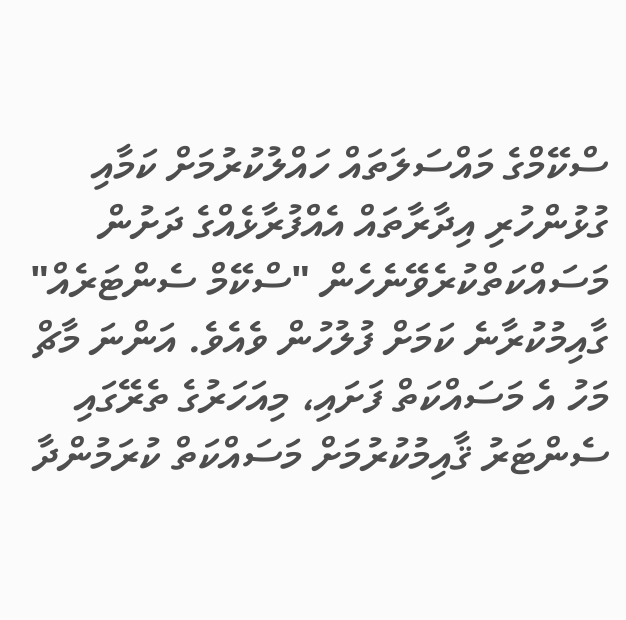ސްކޭމްގެ މައްސަލަތައް ހައްލުކުރުމަށް ކަމާއި ގުޅުންހުރި އިދާރާތައް އެއްފުރާޅެއްގެ ދަށުން މަސައްކަތްކުރެވޭނެހެން "ސްކޭމް ސެންޓަރެއް" ގާއިމުކުރާނެ ކަމަށް ފުލުހުން ވެއެވެ. އަންނަ މާޗް މަހު އެ މަސައްކަތް ފަށައި، މިއަހަރުގެ ތެރޭގައި ސެންޓަރު ޤާއިމުކުރުމަށް މަސައްކަތް ކުރަމުންދާ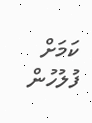ކަމަށް ފުލުހުން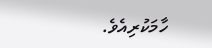ހާމަކުރިއެވެ.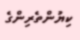ކިޔުންތެރިންގެ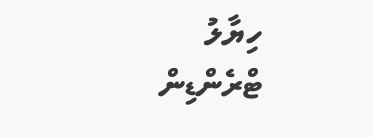ހިޔާލު
ޓްރެންޑިން